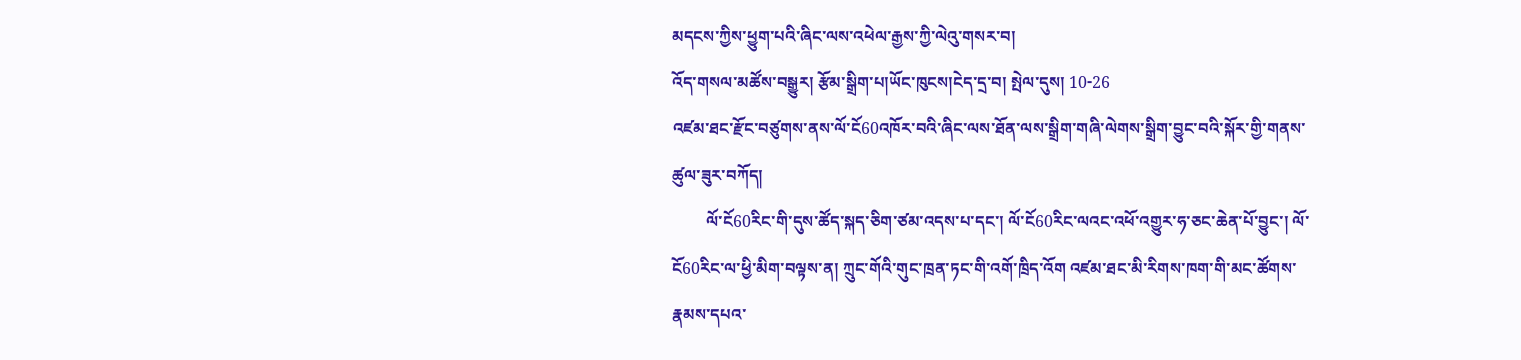མདངས་ཀྱིས་ཕྱུག་པའི་ཞིང་ལས་འཕེལ་རྒྱས་ཀྱི་ལེའུ་གསར་བ།
འོད་གསལ་མཚོས་བསྒྱུར། རྩོམ་སྒྲིག་པ།ཡོང་ཁུངས།ངེད་དྲ་བ། སྤེལ་དུས། 10-26
འཛམ་ཐང་རྫོང་བཙུགས་ནས་ལོ་ངོ60འཁོར་བའི་ཞིང་ལས་ཐོན་ལས་སྒྲིག་གཞི་ལེགས་སྒྲིག་བྱུང་བའི་སྐོར་གྱི་གནས་ཚུལ་ཟུར་བཀོད།
        ལོ་ངོ60རིང་གི་དུས་ཚོད་སྐད་ཅིག་ཙམ་འདས་པ་དང་། ལོ་ངོ60རིང་ལའང་འཕོ་འགྱུར་ཧ་ཅང་ཆེན་པོ་བྱུང་། ལོ་ངོ60རིང་ལ་ཕྱི་མིག་བལྟས་ན། ཀྲུང་གོའི་གུང་ཁྲན་ཏང་གི་འགོ་ཁྲིད་འོག འཛམ་ཐང་མི་རིགས་ཁག་གི་མང་ཚོགས་རྣམས་དཔའ་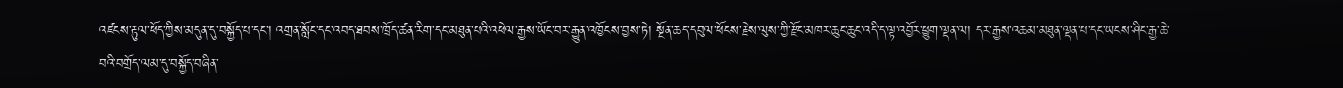འཛངས་རྟུལ་ཕོད་ཀྱིས་མདུན་དུ་བསྐྱོད་པ་དང་། འགྲན་སློང་དང་འབད་ཐབས་ཁྲོད་ཚན་རིག་དང་མཐུན་པའི་འཕེལ་རྒྱས་ཡོང་བར་རྒྱུན་འཁྱོངས་བྱས་ཏེ། སྔོན་ཆད་དབུལ་ཕོངས་རྗེས་ལུས་ཀྱི་རྫོང་མཁར་ཆུང་ཆུང་འདི་ད་ལྟ་འབྱོར་ཕྱུག་ལྡན་ལ། དར་རྒྱས་འཆམ་མཐུན་ལྡན་པ་དང་ཡངས་ཤིང་རྒྱ་ཆེ་བའི་བགྲོད་ལམ་དུ་བསྐྱོད་བཞིན་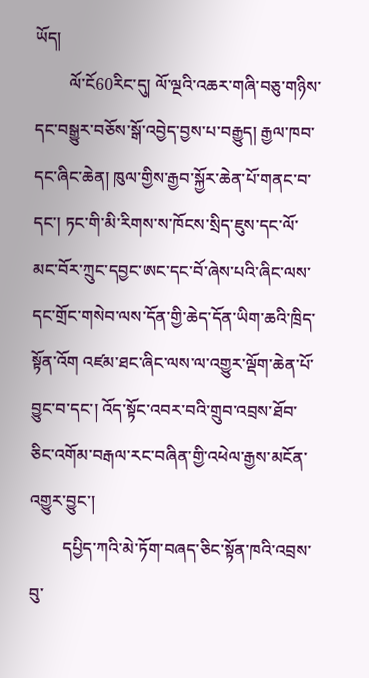ཡོད།
        ལོ་ངོ60རིང་དུ། ལོ་ལྔའི་འཆར་གཞི་བཅུ་གཉིས་དང་བསྒྱུར་བཅོས་སྒོ་འབྱེད་བྱས་པ་བརྒྱུད། རྒྱལ་ཁབ་དང་ཞིང་ཆེན། ཁུལ་གྱིས་རྒྱབ་སྐྱོར་ཆེན་པོ་གནང་བ་དང་། ཏང་གི་མི་རིགས་ས་ཁོངས་སྲིད་ཇུས་དང་ལོ་མང་བོར་ཀྲུང་དབྱང་ཨང་དང་བོ་ཞེས་པའི་ཞིང་ལས་དང་གྲོང་གསེབ་ལས་དོན་གྱི་ཆེད་དོན་ཡིག་ཆའི་ཁྲིད་སྟོན་འོག འཛམ་ཐང་ཞིང་ལས་ལ་འགྱུར་ལྡོག་ཆེན་པོ་བྱུང་བ་དང་། འོད་སྟོང་འབར་བའི་གྲུབ་འབྲས་ཐོབ་ཅིང་འགོམ་བརྒལ་རང་བཞིན་གྱི་འཕེལ་རྒྱས་མངོན་འགྱུར་བྱུང་།
        དཔྱིད་ཀའི་མེ་ཏོག་བཞད་ཅིང་སྟོན་ཁའི་འབྲས་བུ་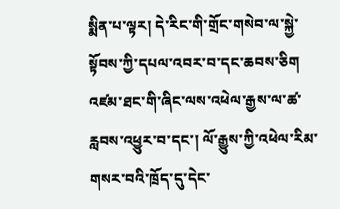སྨིན་པ་ལྟར། དེ་རིང་གི་གྲོང་གསེབ་ལ་སྐྱེ་སྟོབས་ཀྱི་དཔལ་འབར་བ་དང་ཆབས་ཅིག འཛམ་ཐང་གི་ཞིང་ལས་འཕེལ་རྒྱས་ལ་ཚ་རླབས་འཕྱུར་བ་དང་། ལོ་རྒྱུས་ཀྱི་འཕེལ་རིམ་གསར་བའི་ཁྲོད་དུ་དེང་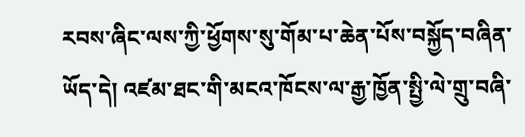རབས་ཞིང་ལས་ཀྱི་ཕྱོགས་སུ་གོམ་པ་ཆེན་པོས་བསྐྱོད་བཞིན་ཡོད་དེ། འཛམ་ཐང་གི་མངའ་ཁོངས་ལ་རྒྱ་ཁྱོན་སྤྱི་ལེ་གྲུ་བཞི་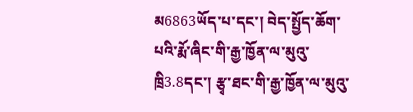མ6863ཡོད་པ་དང་། བེད་སྤྱོད་ཆོག་པའི་རྨོ་ཞིང་གི་རྒྱ་ཁྱོན་ལ་མུའུ་ཁྲི3.8དང་། རྩྭ་ཐང་གི་རྒྱ་ཁྱོན་ལ་མུའུ་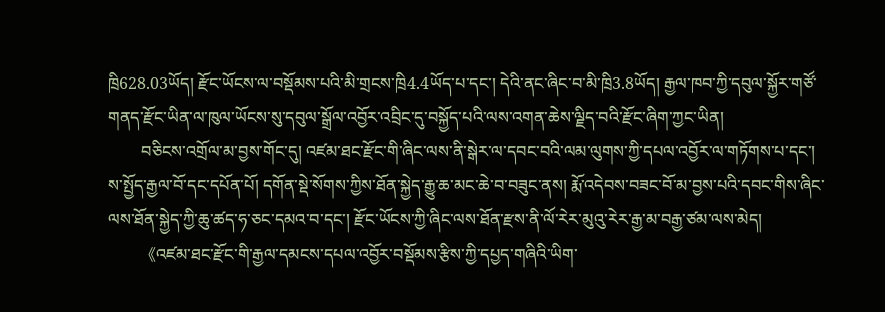ཁྲི628.03ཡོད། རྫོང་ཡོངས་ལ་བསྡོམས་པའི་མི་གྲངས་ཁྲི4.4ཡོད་པ་དང་། དེའི་ནང་ཞིང་བ་མི་ཁྲི3.8ཡོད། རྒྱལ་ཁབ་ཀྱི་དབུལ་སྐྱོར་གཙོ་གནད་རྫོང་ཡིན་ལ་ཁུལ་ཡོངས་སུ་དབུལ་སྒྲོལ་འབྱོར་འབྲིང་དུ་བསྐྱོད་པའི་ལས་འགན་ཆེས་ལྗིད་བའི་རྫོང་ཞིག་ཀྱང་ཡིན།
        བཅིངས་འགྲོལ་མ་བྱས་གོང་དུ། འཛམ་ཐང་རྫོང་གི་ཞིང་ལས་ནི་སྒེར་ལ་དབང་བའི་ལམ་ལུགས་ཀྱི་དཔལ་འབྱོར་ལ་གཏོགས་པ་དང་། ས་སྤྱོད་རྒྱལ་བོ་དང་དཔོན་པོ། དགོན་སྡེ་སོགས་ཀྱིས་ཐོན་སྐྱེད་རྒྱུ་ཆ་མང་ཆེ་བ་བཟུང་ནས། རྨོ་འདེབས་བཟང་བོ་མ་བྱས་པའི་དབང་གིས་ཞིང་ལས་ཐོན་སྐྱེད་ཀྱི་ཆུ་ཚད་ཧ་ཅང་དམའ་བ་དང་། རྫོང་ཡོངས་ཀྱི་ཞིང་ལས་ཐོན་རྫས་ནི་ལོ་རེར་མུའུ་རེར་རྒྱ་མ་བརྒྱ་ཙམ་ལས་མེད།
        《འཛམ་ཐང་རྫོང་གི་རྒྱལ་དམངས་དཔལ་འབྱོར་བསྡོམས་རྩིས་ཀྱི་དཔྱད་གཞིའི་ཡིག་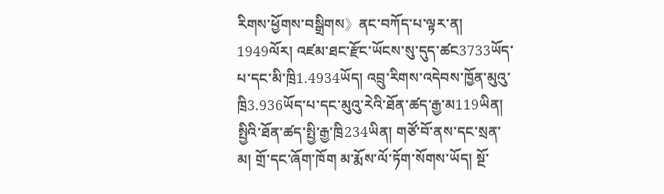རིགས་ཕྱོགས་བསྒྲིགས》ནང་བཀོད་པ་ལྟར་ན། 1949ལོར། འཛམ་ཐང་རྫོང་ཡོངས་སུ་དུད་ཚང3733ཡོད་པ་དང་མི་ཁྲི1.4934ཡོད། འབྲུ་རིགས་འདེབས་ཁྱོན་མུའུ་ཁྲི3.936ཡོད་པ་དང་མུའུ་རེའི་ཐོན་ཚད་རྒྱ་མ119ཡིན། སྤྱིའི་ཐོན་ཚད་སྤྱི་རྒྱ་ཁྲི234ཡིན། གཙོ་བོ་ནས་དང་སྲན་མ། གྲོ་དང་ཞོག་ཁོག མ་རྨོས་ལོ་ཏོག་སོགས་ཡོད། སྔོ་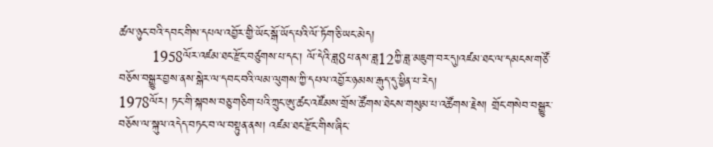ཚལ་ཉུང་བའི་དབང་གིས་དཔལ་འབྱོར་གྱི་ཡོང་སྒོ་ཡོད་པའི་ལོ་ཏོག་ཅི་ཡང་མེད།
        1958ལོར་འཛམ་ཐང་རྫོང་བཙུགས་པ་དང་། ལོ་དེའི་ཟླ8པ་ནས་ཟླ12ཀྱི་ཟླ་མཇུག་བར་དུ།འཛམ་ཐང་ལ་དམངས་གཙོ་བཅོས་བསྒྱུར་བྱས་ནས་སྒེར་ལ་དབང་བའི་ལམ་ལུགས་ཀྱི་དཔལ་འབྱོར་ཉམས་རྒུད་དུ་ཕྱིན་པ་རེད།
1978ལོར། ཏང་གི་སྐབས་བཅུ་གཅིག་པའི་ཀྲུང་ཨུ་ཚང་འཛོམས་གྲོས་ཚོགས་ཐེངས་གསུམ་པ་འཚོགས་རྗེས། གྲོང་གསེབ་བསྒྱུར་བཅོས་ལ་སྐུལ་འདེད་བཏང་བ་ལ་བསྟུན་ནས། འཛམ་ཐང་རྫོང་གིས་ཞིང་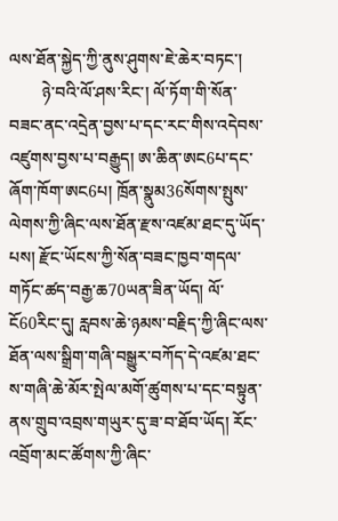ལས་ཐོན་སྐྱེད་ཀྱི་ནུས་ཤུགས་ཇེ་ཆེར་བཏང་།
        ཉེ་བའི་ལོ་ཤས་རིང་། ལོ་ཏོག་གི་སོན་བཟང་ནང་འདྲེན་བྱས་པ་དང་རང་གིས་འདེབས་འཛུགས་བྱས་པ་བརྒྱུད། ཨ་ཆིན་ཨང6པ་དང་ཞོག་ཁོག་ཨང6པ། ཁྲོན་སྣུམ36སོགས་སྤུས་ལེགས་ཀྱི་ཞིང་ལས་ཐོན་རྫས་འཛམ་ཐང་དུ་ཡོད་པས། རྫོང་ཡོངས་ཀྱི་སོན་བཟང་ཁྱབ་གདལ་གཏོང་ཚད་བརྒྱ་ཆ70ཡན་ཟིན་ཡོད། ལོ་ངོ60རིང་དུ། རླབས་ཆེ་ཉམས་བརྗིད་ཀྱི་ཞིང་ལས་ཐོན་ལས་སྒྲིག་གཞི་བསྒྱུར་བཀོད་དེ་འཛམ་ཐང་ས་གཞི་ཆེ་མོར་སྤེལ་མགོ་ཚུགས་པ་དང་བསྟུན་ནས་གྲུབ་འབྲས་གཡུར་དུ་ཟ་བ་ཐོབ་ཡོད། རོང་འབྲོག་མང་ཚོགས་ཀྱི་ཞིང་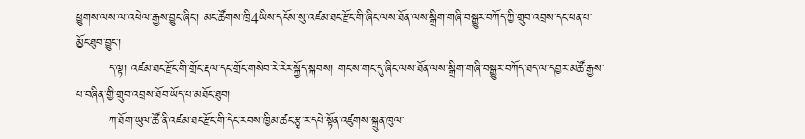ཕྱུགས་ལས་ལ་འཕེལ་རྒྱས་བྱུང་ཞིང་། མང་ཚོགས་ཁྲི4ཡིས་དངོས་སུ་འཛམ་ཐང་རྫོང་གི་ཞིང་ལས་ཐོན་ལས་སྒྲིག་གཞི་བསྒྱུར་བཀོད་ཀྱི་གྲུབ་འབྲས་དང་ཕན་པ་མྱོང་ཐུབ་བྱུང་།
        ད་ལྟ། འཛམ་ཐང་རྫོང་གི་གྲོང་རྡལ་དང་གྲོང་གསེབ་རེ་རེར་སྐྱོད་སྐབས། གང་ས་གང་དུ་ཞིང་ལས་ཐོན་ལས་སྒྲིག་གཞི་བསྒྱུར་བཀོད་ཐད་ལ་དབྱར་མཚོ་རྒྱས་པ་བཞིན་གྱི་གྲུབ་འབྲས་ཐོབ་ཡོད་པ་མཐོང་ཐུབ།
        ཀ་ཐོག་ཡུལ་ཚོ་ནི་འཛམ་ཐང་རྫོང་གི་དེང་རབས་ཁྱིམ་ཚང་རྩྭ་ར་དཔེ་སྟོན་འཛུགས་སྐྲུན་ཁུལ་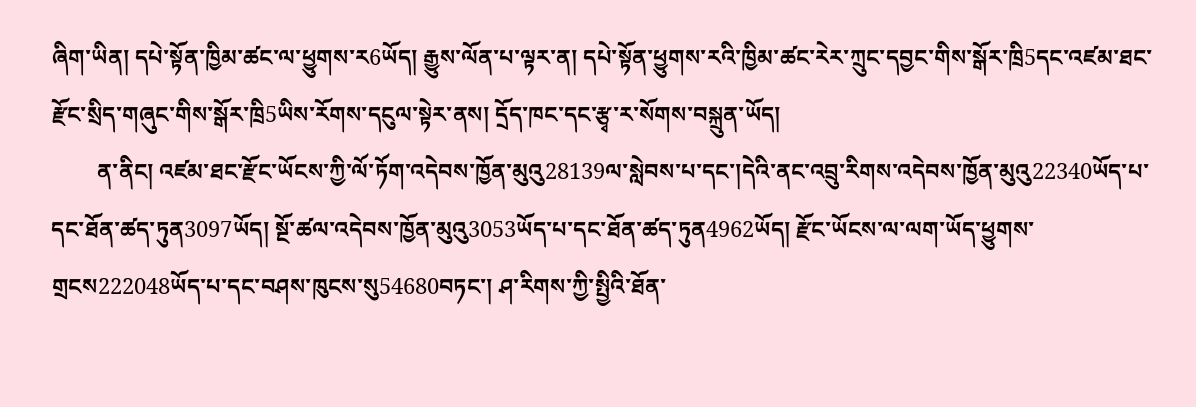ཞིག་ཡིན། དཔེ་སྟོན་ཁྱིམ་ཚང་ལ་ཕྱུགས་ར6ཡོད། རྒྱུས་ལོན་པ་ལྟར་ན། དཔེ་སྟོན་ཕྱུགས་རའི་ཁྱིམ་ཚང་རེར་ཀྲུང་དབྱང་གིས་སྒོར་ཁྲི5དང་འཛམ་ཐང་རྫོང་སྲིད་གཞུང་གིས་སྒོར་ཁྲི5ཡིས་རོགས་དངུལ་སྟེར་ནས། དྲོད་ཁང་དང་རྩྭ་ར་སོགས་བསྐྲུན་ཡོད།
        ན་ནིང། འཛམ་ཐང་རྫོང་ཡོངས་ཀྱི་ལོ་ཏོག་འདེབས་ཁྱོན་མུའུ28139ལ་སླེབས་པ་དང་།དེའི་ནང་འབྲུ་རིགས་འདེབས་ཁྱོན་མུའུ22340ཡོད་པ་དང་ཐོན་ཚད་ཏུན3097ཡོད། སྔོ་ཚལ་འདེབས་ཁྱོན་མུའུ3053ཡོད་པ་དང་ཐོན་ཚད་ཏུན4962ཡོད། རྫོང་ཡོངས་ལ་ལག་ཡོད་ཕྱུགས་གྲངས222048ཡོད་པ་དང་བཤས་ཁུངས་སུ54680བཏང་། ཤ་རིགས་ཀྱི་སྤྱིའི་ཐོན་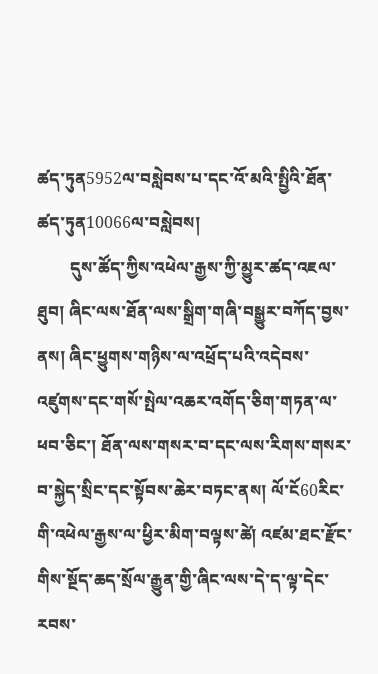ཚད་ཏུན5952ལ་བསླེབས་པ་དང་འོ་མའི་སྤྱིའི་ཐོན་ཚད་ཏུན10066ལ་བསླེབས།
        དུས་ཚོད་ཀྱིས་འཕེལ་རྒྱས་ཀྱི་མྱུར་ཚད་འཇལ་ཐུབ། ཞིང་ལས་ཐོན་ལས་སྒྲིག་གཞི་བསྒྱུར་བཀོད་བྱས་ནས། ཞིང་ཕྱུགས་གཉིས་ལ་འཕྲོད་པའི་འདེབས་འཛུགས་དང་གསོ་སྤེལ་འཆར་འགོད་ཅིག་གཏན་ལ་ཕབ་ཅིང་། ཐོན་ལས་གསར་བ་དང་ལས་རིགས་གསར་བ་སྐྱེད་སྲིང་དང་སྟོབས་ཆེར་བཏང་ནས། ལོ་ངོ60རིང་གི་འཕེལ་རྒྱས་ལ་ཕྱིར་མིག་བལྟས་ཚེ། འཛམ་ཐང་རྫོང་གིས་སྔོད་ཆད་སྲོལ་རྒྱུན་གྱི་ཞིང་ལས་དེ་ད་ལྟ་དེང་རབས་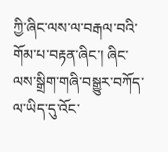ཀྱི་ཞིང་ལས་ལ་བརྒལ་བའི་གོམ་པ་བརྟན་ཞིང་། ཞིང་ལས་སྒྲིག་གཞི་བསྒྱུར་བཀོད་ལ་ཡིད་དུ་འོང་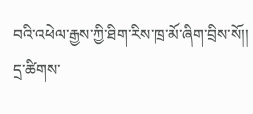བའི་འཕེལ་རྒྱས་ཀྱི་ཐིག་རིས་ཁྲ་མོ་ཞིག་བྲིས་སོ།།
དྲ་ཚིགས་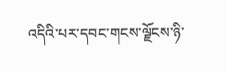འདིའི་པར་དབང་གངས་ལྗོངས་ཉི་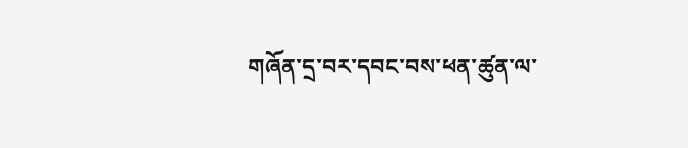གཞོན་དྲ་བར་དབང་བས་ཕན་ཚུན་ལ་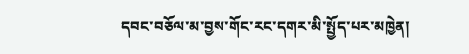དབང་བཅོལ་མ་བྱས་གོང་རང་དགར་མི་སྤྱོད་པར་མཁྱེན།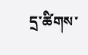དྲ་ཚིགས་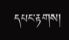དཔང་རྟགས།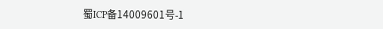蜀ICP备14009601号-1